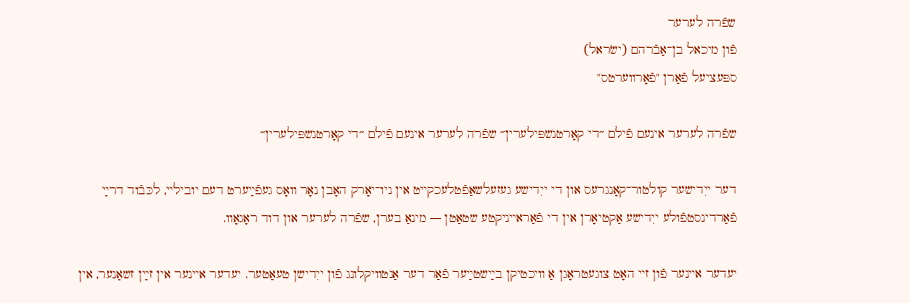שפֿרה לערער
פֿון מיכאל בן־אַבֿרהם (ישׂראל)
ספּעציעל פֿאַרן "פֿאָרװערטס"

שפֿרה לערער אינעם פֿילם ״די קאָרטנשפּילערין״ שפֿרה לערער אינעם פֿילם ״די קאָרטנשפּילערין״

דער ייִדישער קולטור־קאָנגרעס און די ייִדישע געזעלשאַפֿטלעכקײט אין ניו־יאָרק האָבן נאָר װאָס געפֿײַערט דעם יובילײ, לכּבֿוד דרײַ פֿאַרדינסטפֿולע ייִדישע אַקטיאָרן אין די פֿאַראײניקטע שטאַטן — מינאַ בערן, שפֿרה לערער און דוד ראָגאָװ.

יעדער אײנער פֿון זײ האָט צוגעטראָגן אַ װיכטיקן בײַשטײַער פֿאַר דער אַנטװיקלונג פֿון ייִדישן טעאַטער. יעדער אײנער אין זײַן זשאַנער, אין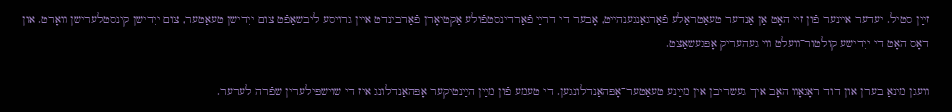זײַן סטיל. יעדער אײנער פֿון זײ האָט אַן אַנדער טעאַטראַלע פֿאַרגאַנגענהײט, אָבער די דרײַ פֿאַרדינסטפֿולע אַקטיאָרן פֿאַרבינדט אײן גרױסע ליבשאַפֿט צום ייִדישן טעאַטער, צום ייִדישן קינסטלערישן װאָרט. און דאָס האָט די ייִדישע קולטור־װעלט װי געהעריק אָפּגעשאַצט.

װעגן מינאַ בערן און דוד ראָגאָװ האָב איך געשריבן אין מײַנע טעאַטער־אָפּהאַנדלונגען. די טעמע פֿון מײַן הײַנטיקער אָפּהאַנדלונג איז די שױשפּילערין שפֿרה לערער.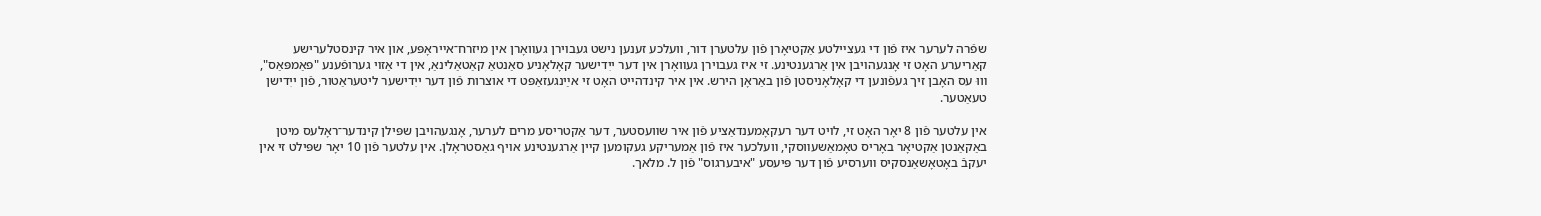שפֿרה לערער איז פֿון די געצײלטע אַקטיאָרן פֿון עלטערן דור, װעלכע זענען נישט געבױרן געװאָרן אין מיזרח־אײראָפּע, און איר קינסטלערישע קאַריערע האָט זי אָנגעהױבן אין אַרגענטינע. זי איז געבױרן געװאָרן אין דער ייִדישער קאָלאָניע סאַנטאַ קאַטאַלינאַ, אין די אַזױ גערופֿענע "פּאַמפּאַס", װוּ עס האָבן זיך געפֿונען די קאָלאָניסטן פֿון באַראָן הירש. אין איר קינדהײט האָט זי אײַנגעזאַפּט די אוצרות פֿון דער ייִדישער ליטעראַטור, פֿון ייִדישן טעאַטער.

אין עלטער פֿון 8 יאָר האָט זי, לױט דער רעקאָמענדאַציע פֿון איר שװעסטער, דער אַקטריסע מרים לערער, אָנגעהױבן שפּילן קינדער־ראָלעס מיטן באַקאַנטן אַקטיאָר באָריס טאָמאַשעװסקי, װעלכער איז פֿון אַמעריקע געקומען קײן אַרגענטינע אױף גאַסטראָלן. אין עלטער פֿון 10 יאָר שפּילט זי אין יעקבֿ באָטאָשאַנסקיס װערסיע פֿון דער פּיעסע "איבערגוס" פֿון ל. מלאך.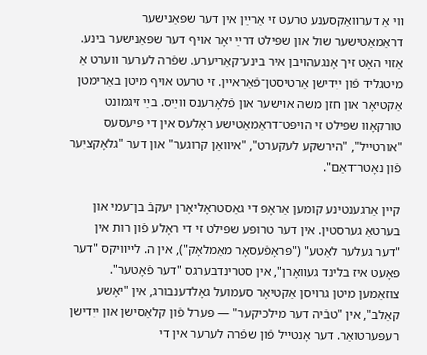װי אַ דערװאַקסענע טרעט זי אַרײַן אין דער שפּאַנישער דראַמאַטישער שול און שפּילט דרײַ יאָר אױף דער שפּאַנישער בינע. אַזױ האָט זיך אָנגעהױבן איר בינע־קאַריערע. שפֿרה לערער װערט אַ מיטגליד פֿון ייִדישן אַרטיסטן־פֿאַראײן. זי טרעט אויף מיטן באַרימטן אַקטיאָר און חזן משה אױשער און פֿלאָרענס װײַס. בײַ זיגמונט טורקאָװ שפּילט זי הױפּט־דראַמאַטישע ראָלעס אין די פּיעסעס "אורטײל", "הירשקע לעקערט", "איװאַן קרוגער" און דער "גלאָקציִער פֿון נאָטר־דאַם".

קײן אַרגענטינע קומען אַראָפּ די גאַסטראָליאָרן יעקבֿ בן־עמי און בערטאַ גערסטין. אין דער טרופּע שפּילט זי די ראָלע פֿון רות אין "דער געלער לאַטע" ("פּראָפֿעסאָר מאַמלאָק"), אין ה. לײװיקס "דער פּאָעט איז בלינד געװאָרן", אין סטרינדבערגס "דער פֿאָטער". צוזאַמען מיטן גרױסן אַקטיאָר סעמועל גאָלדענבורג, אין "יאָשע קאַלב", אין "טבֿיה דער מילכיקער" — פּערל פֿון קלאַסישן און ייִדישן רעפּערטואַר. דער אָנטײל פֿון שפֿרה לערער אין די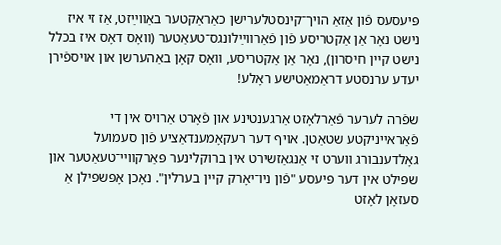פּיעסעס פֿון אַזאַ הױך־קינסטלערישן כאַראַקטער באַװײַזט, אַז זי איז נישט נאָר אַן אַקטריסע פֿון פֿאַרװײַלונגס־טעאַטער (װאָס דאָס איז בכלל נישט קײן חיסרון), נאָר אַן אַקטריסע, װאָס קאָן באַהערשן און אױספֿירן יעדע ערנסטע דראַמאַטישע ראָלע!

שפֿרה לערער פֿאַרלאָזט אַרגענטינע און פֿאָרט אַרױס אין די פֿאַראײניקטע שטאַטן. אױף דער רעקאָמענדאַציע פֿון סעמועל גאָלדענבורג װערט זי אַנגאַזשירט אין ברוקלינער פּאַרקװײ־טעאַטער און שפּילט אין דער פּיעסע "פֿון ניו־יאָרק קײן בערלין". נאָכן אָפּשפּילן אַ סעזאָן לאָזט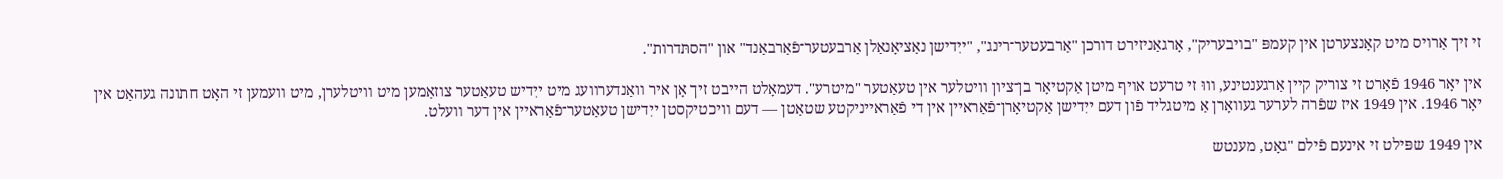זי זיך אַרױס מיט קאָנצערטן אין קעמפּ "בױבעריק", אָרגאַניזירט דורכן "אַרבעטער־רינג", "ייִדישן נאַציאָנאַלן אַרבעטער־פֿאַרבאַנד" און "הסתּדרות".

אין יאָר 1946 פֿאָרט זי צוריק קײן אַרגענטינע, װוּ זי טרעט אױף מיטן אַקטיאָר בן־ציון װיטלער אין טעאַטער "מיטרע". דעמאָלט הײבט זיך אָן איר װאַנדערװעג מיט ייִדיש טעאַטער צוזאַמען מיט װיטלערן, מיט װעמען זי האָט חתונה געהאַט אין יאָר 1946. אין 1949 איז שפֿרה לערער געװאָרן אַ מיטגליד פֿון דעם ייִדישן אַקטיאָרן־פֿאַראיין אין די פֿאַראײניקטע שטאַטן — דעם װיכטיקסטן ייִדישן טעאַטער־פֿאַראײן אין דער װעלט.

אין 1949 שפּילט זי אינעם פֿילם "גאָט, מענטש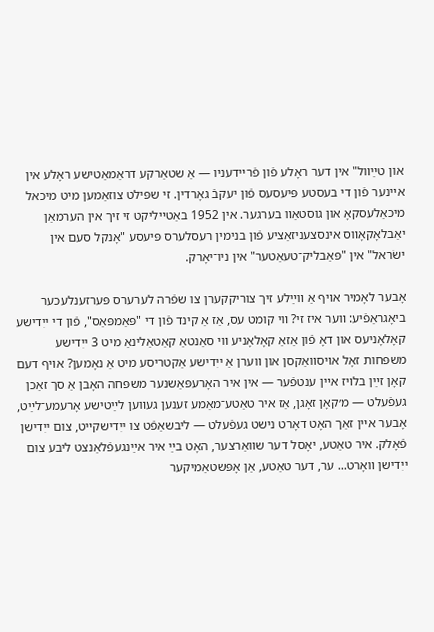און טײַװל" אין דער ראָלע פֿון פֿרײדעניו — אַ שטאַרקע דראַמאַטישע ראָלע אין אײנער פֿון די בעסטע פּיעסעס פֿון יעקבֿ גאָרדין. זי שפּילט צוזאַמען מיט מיכאל מיכאַלעסקאָ און גוסטאַװ בערגער. אין 1952 באַטײליקט זי זיך אין הערמאַן יאַבלאָקאָװס אינסצעניזאַציע פֿון בנימין רעסלערס פּיעסע "אָנקל סעם אין ישׂראל" אין "פּאַבליק־טעאַטער" אין ניו־יאָרק.

אָבער לאָמיר אױף אַ װײַלע זיך צוריקקערן צו שפֿרה לערערס פּערזענלעכער ביאָגראַפֿיע: װער איז זי? װי קומט עס, אַז אַ קינד פֿון די "פּאַמפּאַס", פֿון די ייִדישע קאָלאָניעס און דאָ פֿון אַזאַ קאָלאָניע װי סאַנטאַ קאַטאַלינאַ מיט 3 ייִדישע משפּחות זאָל אױסװאַקסן און װערן אַ ייִדישע אַקטריסע מיט אַ נאָמען? אױף דעם קאָן זײַן בלױז אײן ענטפֿער — אין איר האָרעפּאַשנער משפּחה האָבן אַ סך זאַכן געפֿעלט — מ׳קאָן זאָגן, אַז איר טאַטע־מאַמע זענען געװען לײַטישע אָרעמע־לײַט, אָבער אײן זאַך האָט דאָרט נישט געפֿעלט — ליבשאַפֿט צו ייִדישקײט, צום ייִדישן פֿאָלק. איר טאַטע, יאָסל דער שװאַרצער, האָט בײַ איר אײַנגעפֿלאַנצט ליבע צום ייִדישן װאָרט... ער, דער טאַטע, אַן אָפּשטאַמיקער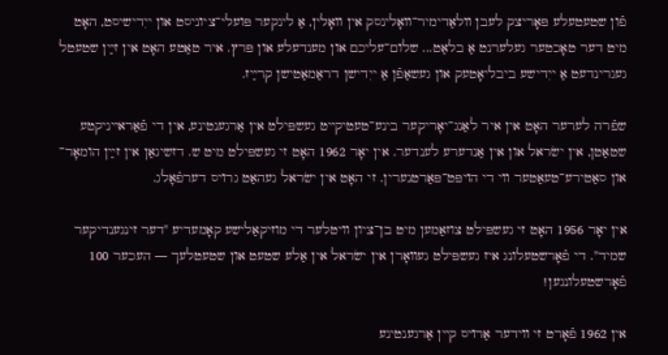פֿון שטעטעלע פּאָריצק לעבן װלאַדימיר־װאָלינסק אין װאָלין, אַ לינקער פּועלי־ציוניסט און ייִדישיסט, האָט מיט דער טאָכטער געלערנט אַ בלאַט... שלום־עליכם און מענדעלע און פּרץ. איר טאַטע האָט אין זײַן שטעטל געגרינדעט אַ ייִדישע ביבליאָטעק און געשאַפֿן אַ ייִדישן דראַמאַטישן קרײַז.

שפֿרה לערער האָט אין איר לאַנג־יאָריקער בינע־טעטיקײט געשפּילט אין אַרגענטינע, אין די פֿאַראײניקטע שטאַטן, אין ישׂראל און אין אַנדערע לענדער. אין יאָר 1962 האָט זי געשפּילט מיט ש. דזשיגאַן אין זײַן הומאָר־ און סאַטירע־טעאַטער װי די הױפּט־פּאַרטנערין. זי האָט אין ישׂראל געהאַט גרױס דערפֿאָלג.

אין יאָר 1956 האָט זי געשפּילט צוזאַמען מיט בן־ציון װיטלער די מוזיקאַלישע קאָמעדיע "דער זינגענדיקער שמיד". די פֿאָרשטעלונג איז געשפּילט געװאָרן אין ישׂראל אין אַלע שטעט און שטעטלעך — העכער 100 פֿאָרשטעלונגען!

אין 1962 פֿאָרט זי װידער אַרױס קײן אַרגענטינע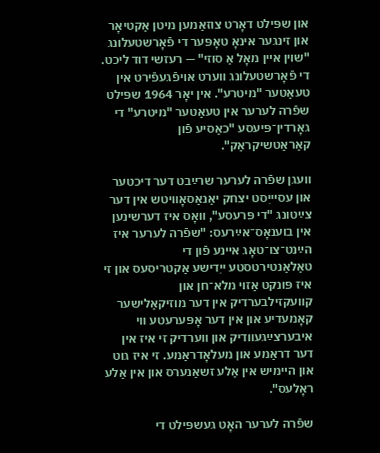און שפּילט דאָרט צוזאַמען מיטן אַקטיאָר און זינגער אינאָ טאָפּער די פֿאָרשטעלונג "שױן אײן מאָל אַ סוזי" — רעזשי דוד ליכט. די פֿאָרשטעלונג װערט אױפֿגעפֿירט אין טעאַטער "מיטרע". אין יאָר 1964 שפּילט שפֿרה לערער אין טעאַטער "מיטרע" די גאָרדין־פּיעסע "כאַסיע פֿון קאַראַטשיקראַק".

װעגן שפֿרה לערער שרײַבט דער דיכטער און עסײיִסט יצחק יאַנאַסאָװיטש אין דער צײַטונג "די פּרעסע", װאָס איז דערשינען אין בוענאָס־אײַרעס: "שפֿרה לערער איז הײַנט־צו־טאָג אײנע פֿון די טאַלאַנטירטסטע ייִדישע אַקטריסעס און זי איז פּונקט אַזױ מלא־חן און קװעקזילבערדיק אין דער מוזיקאַלישער קאָמעדיע און אין דער אָפּערעטע װי איבערצײַגעװדיק און װערדיק זי איז אין דער דראַמע און מעלאָדראַמע. זי איז גוט און הײמיש אין אַלע זשאַנערס און אין אַלע ראָלעס".

שפֿרה לערער האָט געשפּילט די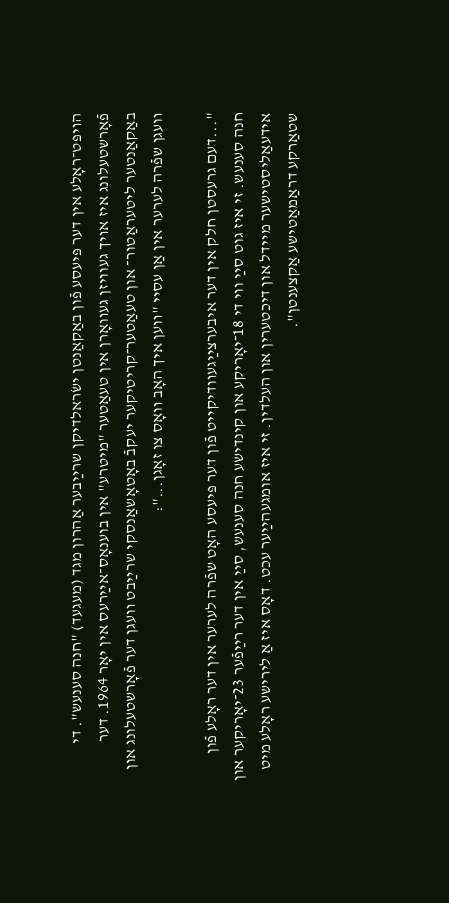הױפּט־ראָלע אין דער פּיעסע פֿון באַקאַנטן ישׂראלדיקן שרײַבער אַהרון מגד (מעגעד) "חנה סענעש". די פֿאָרשטעלונג איז אױך געוויזן געװאָרן אין טעאַטער "מיטרע" אין בוענאָס־אײַרעס אין יאָר 1964. דער באַקאַנטער ליטעראַטור־ און טעאַטער־קריטיקער יעקבֿ באָטאָשאַנסקי שרײַבט װעגן דער פֿאָרשטעלונג און װעגן שפֿרה לערער אין אַן עסײ "װען איך האָב װאָס צו זאָגן...":

"...דעם גרעסטן חלק אין דער איבערצײַגעװדיקײט פֿון דער פּיעסע האָט שפֿרה לערער אין דער ראָלע פֿון חנה סענעש. זי איז גוט סײַ ווי די 18־יאָריקע און קינדישע חנה סענעש, סײַ אין דער רײַפֿער 23־יאָריקער און אידעאַליסטישער מײדל און דיכטערין און העלדין. זי איז אומגעהײַער עכט. דאָס איז אַ לירישע ראָלע מיט שטאַרקע דראַמאַטישע אַקצענטן".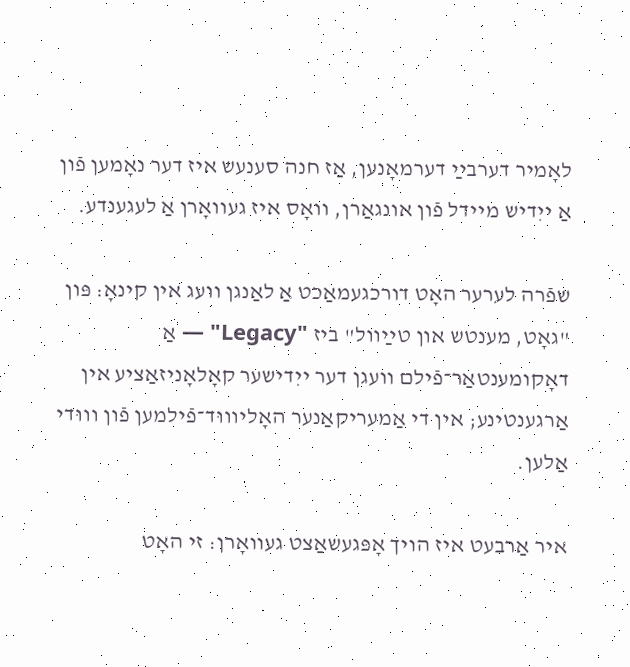לאָמיר דערבײַ דערמאָנען, אַז חנה סענעש איז דער נאָמען פֿון אַ ייִדיש מײדל פֿון אונגאַרן, װאָס איז געװאָרן אַ לעגענדע.

שפֿרה לערער האָט דורכגעמאַכט אַ לאַנגן וועג אין קינאָ: פּון "גאָט, מענטש און טײַוול" ביז "Legacy" — אַ דאָקומענטאַר־פֿילם וועגן דער ייִדישער קאָלאָניזאַציע אין אַרגענטינע; אין די אַמעריקאַנער האָליוווּד־פֿילמען פֿון וווּדי אַלען.

איר אַרבעט איז הויך אָפּגעשאַצט געוואָרן: זי האָט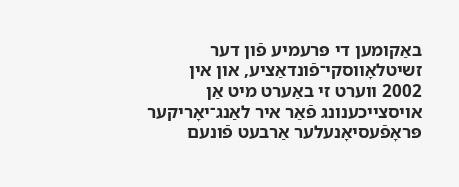באַקומען די פּרעמיע פֿון דער זשיטלאָווסקי־פֿונדאַציע, און אין 2002 ווערט זי באַערט מיט אַן אויסצייכענונג פֿאַר איר לאַנג־יאָריקער פּראָפֿעסיאָנעלער אַרבעט פֿונעם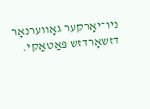ניו־יאָרקער גאָווערנאָר דזשאָרדזש פּאַטאַקי.